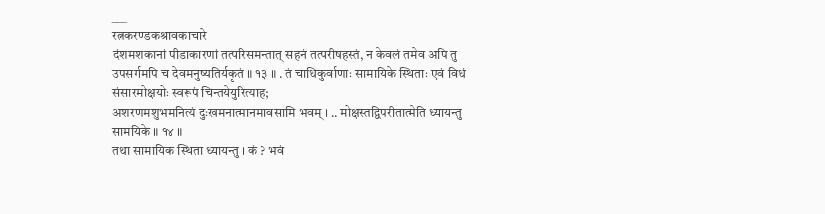___
रत्नकरण्डकश्रावकाचारे
दंशमशकानां पीडाकारणां तत्परिसमन्तात् सहनं तत्परीषहस्तं, न केवलं तमेव अपि तु उपसर्गमपि च देवमनुष्यतिर्यकृतं ॥ १३ ॥ . तं चाधिकुर्वाणाः सामायिके स्थिताः एवं विधं संसारमोक्षयोः स्वरूपं चिन्तयेयुरित्याह;
अशरणमशुभमनित्यं दुःखमनात्मानमावसामि भवम् । .. मोक्षस्तद्विपरीतात्मेति ध्यायन्तु सामयिके ॥ १४ ॥
तथा सामायिक स्थिता ध्यायन्तु । कं ? भवं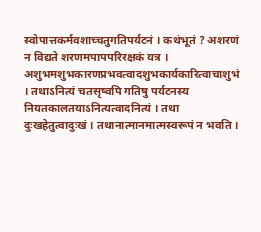स्वोपात्तकर्मवशाच्चतुगतिपर्यटनं । कथंभूतं ? अशरणं न विद्यते शरणमपापपरिरक्षकं यत्र । अशुभमशुभकारणप्रभवत्वादशुभकार्यकारित्वाचाशुभं । तथाऽनित्यं चतसृष्वपि गतिषु पर्यटनस्य नियतकालतयाऽनित्यत्वादनित्यं । तथा दुःखहेतुत्वादुःखं । तथानात्मानमात्मस्वरूपं न भवति ।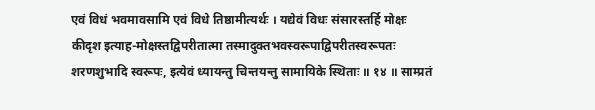एवं विधं भवमावसामि एवं विधे तिष्ठामीत्यर्थः । यद्येवं विधः संसारस्तर्हि मोक्षः कीदृश इत्याह-मोक्षस्तद्विपरीतात्मा तस्मादुक्तभवस्वरूपाद्विपरीतस्वरूपतः शरणशुभादि स्वरूपः, इत्येवं ध्यायन्तु चिन्तयन्तु सामायिके स्थिताः ॥ १४ ॥ साम्प्रतं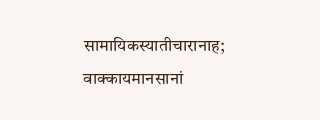सामायिकस्यातीचारानाह;
वाक्कायमानसानां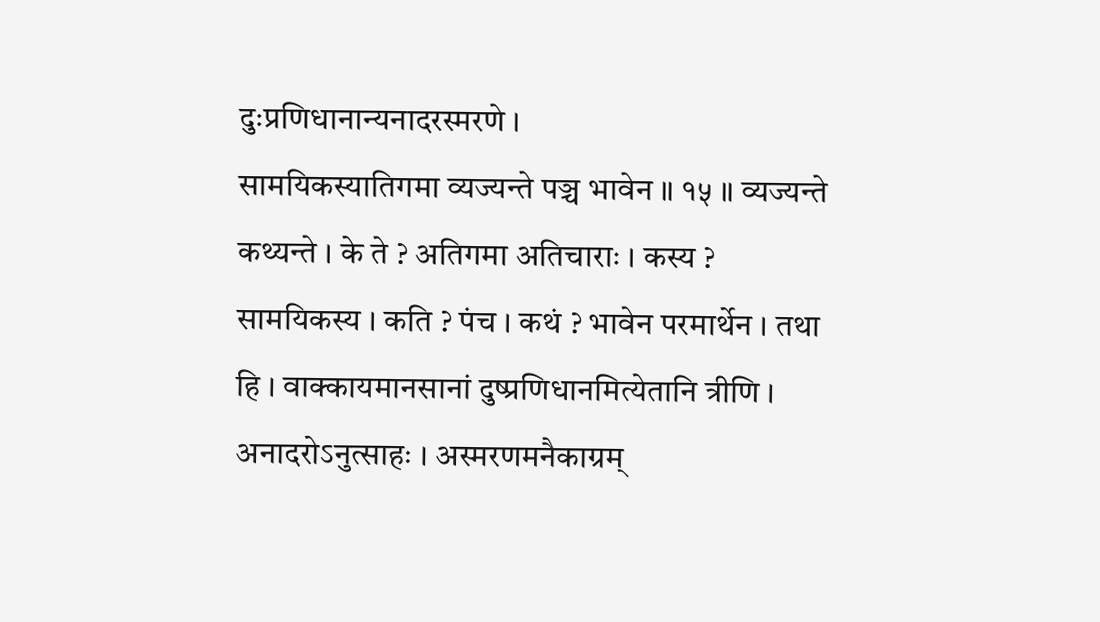दुःप्रणिधानान्यनादरस्मरणे ।
सामयिकस्यातिगमा व्यज्यन्ते पञ्च भावेन ॥ १५ ॥ व्यज्यन्ते कथ्यन्ते । के ते ? अतिगमा अतिचाराः । कस्य ? सामयिकस्य । कति ? पंच । कथं ? भावेन परमार्थेन । तथा हि । वाक्कायमानसानां दुष्प्रणिधानमित्येतानि त्रीणि । अनादरोऽनुत्साहः । अस्मरणमनैकाग्रम्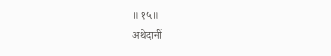॥ १५॥
अथेदानीं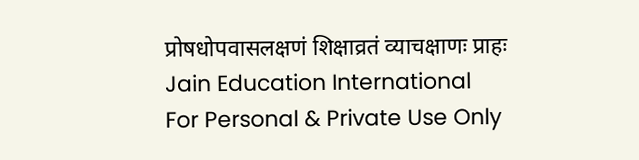प्रोषधोपवासलक्षणं शिक्षाव्रतं व्याचक्षाणः प्राहः
Jain Education International
For Personal & Private Use Only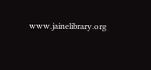www.jainelibrary.org